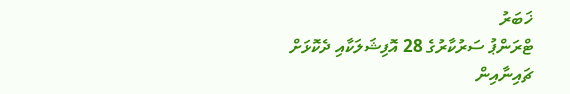ޚަބަރު
ޓްރަންޕު ސަރުކާރުގެ 28 އޮފިޝަލަކާއި ދެކޮޅަށް ޗައިނާއިން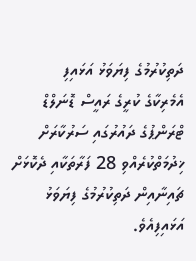ދަތިކުރުމުގެ ފިޔަވަޅު އަޅައިފި
އެމެރިކާގެ ކުރީގެ ރައީސް ޑޮނަލްޑް ޓްރަންޕުގެ ދައުރުގައި ސަރުކާރަށް ޚިދުމަތްކުރެއްވި 28 ފަރާތަކާއި ދެކޮޅަށް ޗައިނާއިން ދަތިކުރުމުގެ ފިޔަވަޅު އަޅައިފިއެވެ.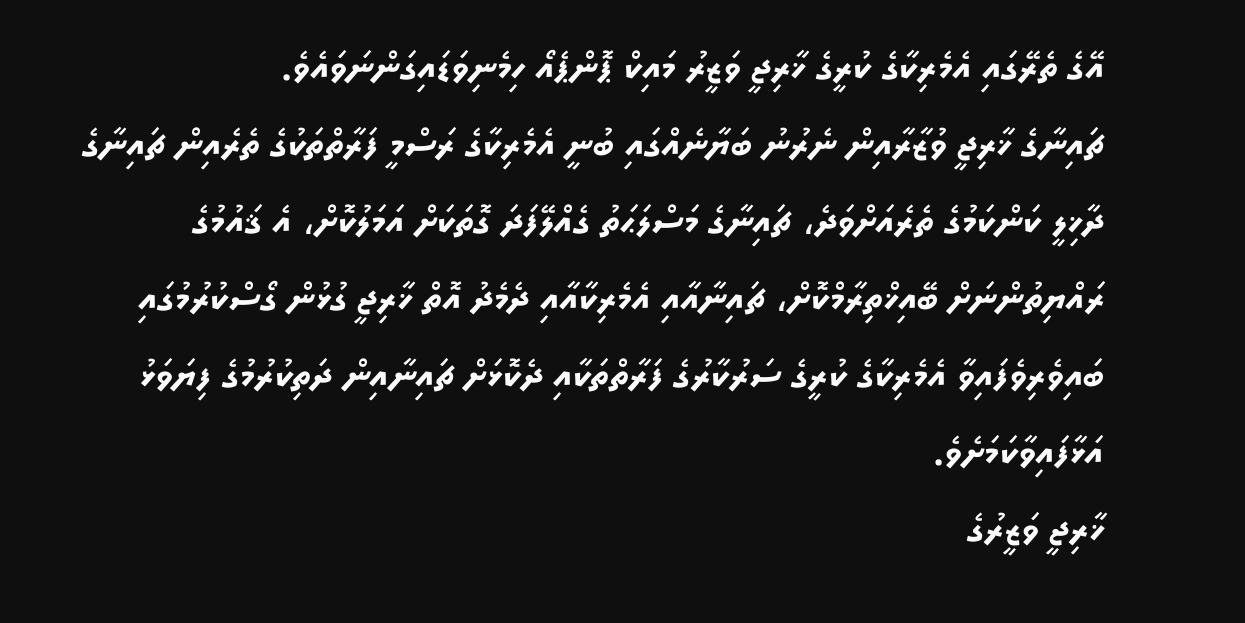އޭގެ ތެރޭގައި އެމެރިކާގެ ކުރީގެ ޚާރިޖީ ވަޒީރު މައިކް ޕޮންޕެއޯ ހިމެނިވަޑައިގަންނަވައެވެ.
ޗައިނާގެ ޚާރިޖީ ވުޒާރާއިން ނެރުނު ބަޔާނެއްގައި ބުނީ އެމެރިކާގެ ރަސްމީ ފަރާތްތަކުގެ ތެރެއިން ޗައިނާގެ ދާޚިލީ ކަންކަމުގެ ތެރެއަށްވަދެ، ޗައިނާގެ މަސްލަޙަތު ގެއްލޭފަދަ ގޮތަކަށް އަމަލުކޮށް، އެ ޤައުމުގެ ރައްޔިތުންނަށް ބޭއިޚްތިރާމްކޮށް، ޗައިނާއާއި އެމެރިކާއާއި ދެމެދު އޮތް ޚާރިޖީ ގުޅުން ގޯސްކުރުމުގައި ބައިވެރިވެފައިވާ އެމެރިކާގެ ކުރީގެ ސަރުކާރުގެ ފަރާތްތަކާއި ދެކޮޅަށް ޗައިނާއިން ދަތިކުރުމުގެ ފިޔަވަޅު އަޅާފައިވާކަމަށެވެ.
ޚާރިޖީ ވަޒީރުގެ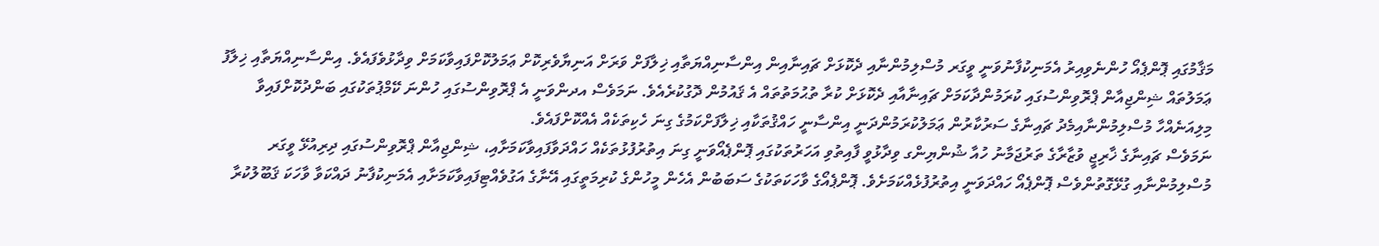މަޤާމުގައި ޕޮންޕެއޯ ހުންނެވިއިރު އެމަނިކުފާނުވަނީ ވީގަރ މުސްލިމުންނާއި ދެކޮޅަށް ޗައިނާއިން އިންސާނިއްޔަތާއި ޚިލާފަށް ވަރަށް އަނިޔާވެރިކޮށް ޢަމަލުކޮށްފައިވާކަމަށް ވިދާޅުވެފައެވެ. އިންސާނިއްޔަތާއި ޚިލާފު ޢަމަލުތައް ޝިންޖިއާން ޕްރޮވިންސުގައި ކުރަމުންދާކަމަށް ޗައިނާއާއި ދެކޮޅަށް ކުރާ ތުޙުމަތުތައް އެ ޤައުމުން ދޮގުކުރެއެވެ. ނަމަވެސް އދންވަނީ އެ ޕްރޮވިންސުގައި ހުންނަ ކޭމްޕުތަކުގައި ބަންދުކޮށްފައިވާ މިލިއަނެއްހާ މުސްލިމުންނާއިމެދު ޗައިނާގެ ސަރުކާރުން ޢަމަލުކުރަމުންދަނީ އިންސާނީ ހައްޤުތަކާއި ޚިލާފަށްކަމުގެ ގިނަ ހެކިތަކެއް އެއްކޮށްފައެވެ.
ނަމަވެސް ޗައިނާގެ ޚާރިޖީ ވުޒާރާގެ ތަރުޖަމާނު ހުއާ ޝުންޔިންގ ވިދާޅުވީ ފާއިތުވި އަހަރުތަކުގައި ޕޮންޕެއޯވަނީ ގިނަ އިތުރުފުޅުތަކެއް ހައްދަވާފައިވާކަމަށާއި، ޝިންޖިއާން ޕްރޮވިންސުގައި ދިރިއުޅޭ ވީގަރ މުސްލިމުންނާއި ގުޅޭގޮތުންވެސް ޕޮންޕެއޯ ހައްދަވަނީ އިތުރުފުޅެއްކަމަށެވެ. ޕޮންޕެއޯގެ ވާހަކަތަކުގެ ސަބަބުން އެހެން މީހުންގެ ކުރިމަތީގައި އޭނާގެ އަގުވެއްޓިފައިވާކަމަށާއި އެމަނިކުފާނު ދައްކަވާ ވާހަކަ ޤަބޫލުކުރާ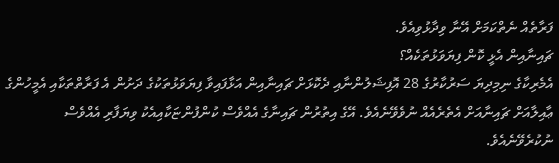ފަރާތެއް ނެތްކަމަށް އޭނާ ވިދާޅުވިއެވެ.
ޗައިނާއިން އެޅީ ކޮން ފިޔަވަޅުތަކެއް؟
އެމެރިކާގެ ނިމިދިޔަ ސަރުކާރުގެ 28 އޮފިޝަލުންނާއި ދެކޮޅަށް ޗައިނާއިން އަޅާފައިވާ ފިޔަވަޅުތަކުގެ ދަށުން އެ ފަރާތްތަކާއި އެމީހުންގެ ޢާއިލާއަށް ޗައިނާއަށް އެތެރެއެއް ނުވެވޭނެއެވެ. އޭގެ އިތުރުން ޗައިނާގެ އެއްވެސް ކުންފުންޏަކާއިއެކު ވިޔަފާރި އެއްވެސް ނުކުރެވޭނެއެވެ.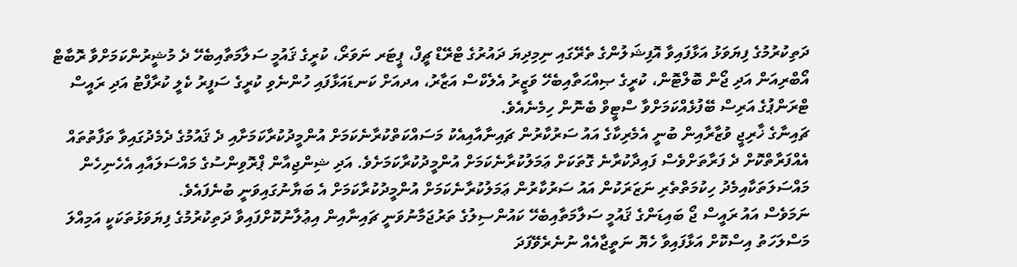ދަތިކުރުމުގެ ފިޔަވަޅު އަޅާފައިވާ އޮފިޝަލުންގެ ތެރޭގައި ނިމިދިޔަ ދައުރުގެ ޓްރޭޑް ޗީފް، ޕީޓަރ ނަވަރޯ، ކުރީގެ ޤައުމީ ސަލާމަތާއިބެހޭ ދެ މުޝީރުންކަމަށްވާ ރޮބާޓް އޯބްރިއަން އަދި ޖޯން ބޮލްޓޮން، ކުރީގެ ޞިއްޙަތާއިބެހޭ ވަޒީރު އެލެކްސް އަޒާރު، އދއަށް ކަނޑައަޅާފައި ހުންނެވި ކުރީގެ ސަފީރު ކެލީ ކުރާފްޓު އަދި ރައީސް ޓްރަންޕުގެ އަރިސް ބޭފުޅެއްކަމަށްވާ ސްޓީވް ބެނޮން ހިމެނެއެވެ.
ޗައިނާގެ ޚާރިޖީ ވުޒާރާއިން ބުނީ އެމެރިކާގެ އައު ސަރުކާރުން ޗައިނާއާއިއެކު މަސައްކަތްކުރާނެކަމަށް އުންމީދުކުރާކަމަށާއި ދެ ޤައުމުގެ ދެމެދުގައިވާ ތަފާތުތައް އެއްފަރާތްކޮށް ދެ ފަރާތަށްވެސް ފައިދާކުރާނެ ގޮތަކަށް ޢަމަލުކުރާނެކަމަށް އުންމީދުކުރާކަމަށެވެ. އަދި ޝިންޖިއާން ޕްރޮވިންސުގެ މައްސަލައާއި އެހެނިހެން މައްސަލަތަކާއިމެދު ހިކުމަތްތެރި ނަޒަރަކުން އައު ސަރުކާރުން ޢަމަލުކުރާނެކަމަށް އުންމީދުކުރާކަމަށް އެ ބަޔާނުގައިވަނީ ބުނެފައެވެ.
ނަމަވެސް އައު ރައީސް ޖޯ ބައިޑަންގެ ޤައުމީ ސަލާމަތާއިބެހޭ ކައުންސިލުގެ ތަރުޖަމާނުވަނީ ޗައިނާއިން އިޢުލާނުކޮށްފައިވާ ދަތިކުރުމުގެ ފިޔަވަޅުތަކަކީ އަމިއްލަ މަސްލަހަތު އިސްކޮށް އަޅާފައިވާ ހެޔޮ ނަތީޖާއެއް ނުނެރެވޭފަދަ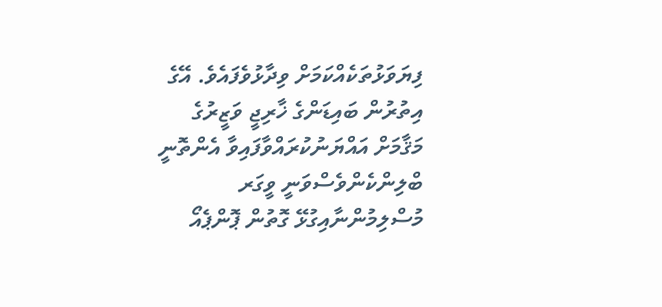ފިޔަވަޅުތަކެއްކަމަށް ވިދާޅުވެފައެވެ. އޭގެ އިތުރުން ބައިޑަންގެ ޚާރިޖީ ވަޒީރުގެ މަޤާމަށް އައްޔަނުކުރައްވާފައިވާ އެންތޮނީ ބްލިންކެންވެސްވަނީ ވީގަރ މުސްލިމުންނާއިގުޅޭ ގޮތުން ޕޮންޕެއޯ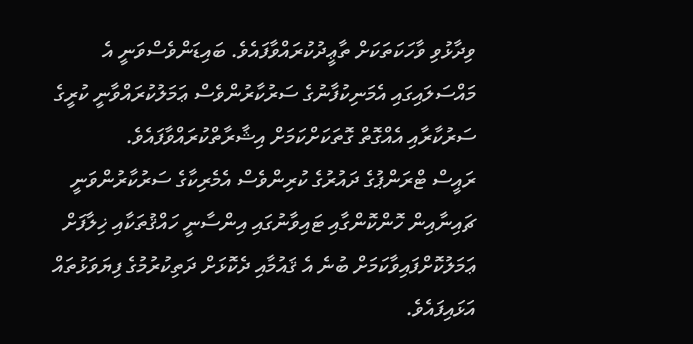ވިދާޅުވި ވާހަކަތަކަށް ތާޢީދުކުރައްވާފައެވެ. ބައިޑަންވެސްވަނީ އެ މައްސަލައިގައި އެމަނިކުފާނުގެ ސަރުކާރުންވެސް ޢަމަލުކުރައްވާނީ ކުރީގެ ސަރުކާރާއި އެއްގޮތް ގޮތަކަށްކަމަށް އިޝާރާތްކުރައްވާފައެވެ.
ރައީސް ޓްރަންޕުގެ ދައުރުގެ ކުރިންވެސް އެމެރިކާގެ ސަރުކާރުންވަނީ ޗައިނާއިން ހޮންކޮންގާއި ޓައިވާނުގައި އިންސާނީ ހައްޤުތަކާއި ޚިލާފަށް ޢަމަލުކޮށްފައިވާކަމަށް ބުނެ އެ ޤައުމާއި ދެކޮޅަށް ދަތިކުރުމުގެ ފިޔަވަޅުތައް އަޅައިފައެވެ.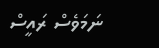ނަމަވެސް ރައީސް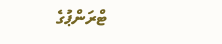ޓްރަންޕުގެ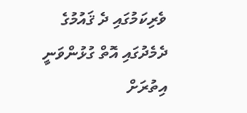ވެރިކަމުގައި ދެ ޤައުމުގެ ދެމެދުގައި އޮތް ގުޅުންވަނީ އިތުރަށް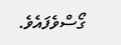ގޯސްވެފައެވެ.